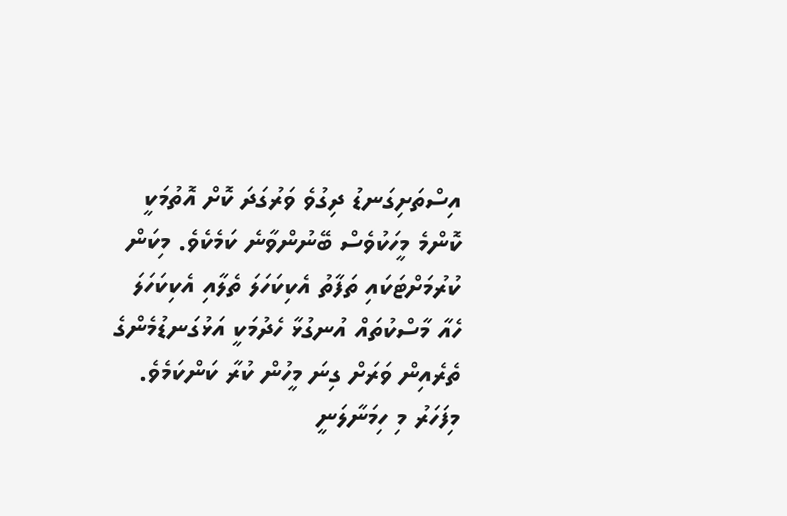އިސްތަށިގަނޑު ދިގުވެ ވަރުގަދަ ކޮށް އޮތުމަކީ ކޮންމެ މީހަކުވެސް ބޭނުންވާނެ ކަމެކެވެ. މިކަން ކުރުމަށްޓަކައި ތަފާތު އެކިކަހަލަ ތެލާއި އެކިކަހަލަ ހެއާ މާސްކުތައް އުނގުޅާ ހެދުމަކީ އަޅުގަނޑުމެންގެ ތެރެއިން ވަރަށް ގިނަ މީހުން ކުރާ ކަންކަމެވެ. މިފަހަރު މި ހިމަނާލަނީ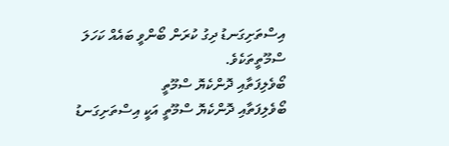އިސްތަށިގަނޑު ދިގު ކުރަން ބޯންވީ ބައެއް ކަހަލަ ސްމޫތީތަކެވެ.
ބޯވެލިފަތާއި ދޮންކެޔޮ ސްމޫތީ
ބޯވެލިފަތާއި ދޮންކެޔޮ ސްމޫތީ އަކީ އިސްތަށިގަނޑު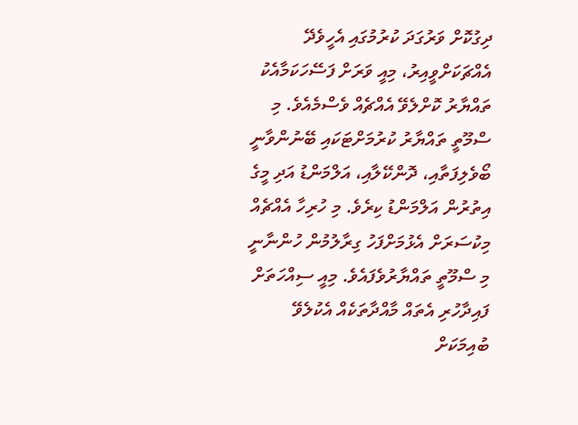ދިގުކޮށް ވަރުގަދަ ކުރުމުގައި އެހީވެދޭ އެއްޗަކަށްވީއިރު، މިއީ ވަރަށް ފަސޭހަކަމާއެކު ތައްޔާރު ކޮށްލެވޭ އެއްޗެއް ވެސްމެއެވެ. މި ސްމޫތީ ތައްޔާރު ކުރުމަށްޓަކައި ބޭނުންވާނީ ބޯވެލިފަތާއި، ދޮންކޭލާއި، އަލްމަންޑު އަދި މީގެ އިތުރުން އަލްމަންޑު ކިރެވެ. މި ހުރިހާ އެއްޗެއް މިކުސަރަށް އެޅުމަށްފަހު ގިރާލުމުން ހުންނާނީ މި ސްމޫތީ ތައްޔާރުވެފައެވެ. މިއީ ސިއްހަތަށް ފައިދާހުރި އެތައް މާއްދާތަކެއް އެކުލެވޭ ބުއިމަކަށް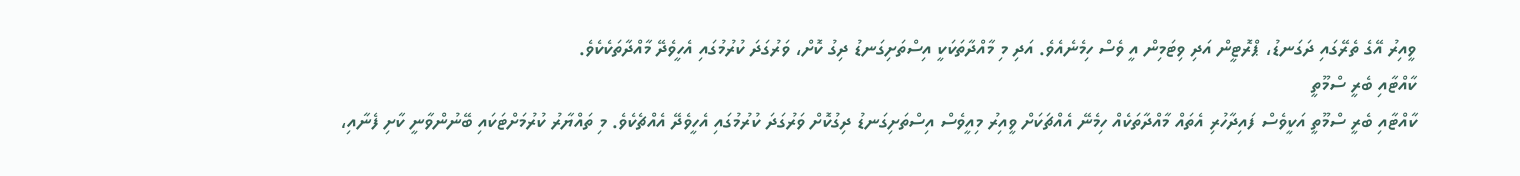ވީއިރު އޭގެ ތެރޭގައި ދަގަނޑު، ޕްރޮޓީން އަދި ވިޓަމިން އީ ވެސް ހިމެނެއެވެ. އަދި މި މާއްދާތަކަކީ އިސްތަށިގަނޑު ދިގު ކޮށް، ވަރުގަދަ ކުރުމުގައި އެހީވެދޭ މާއްދާތަކެކެވެ.
ކާއްޓާއި ބެރީ ސްމޫތީ
ކާއްޓާއި ބެރީ ސްމޫތީ އަކީވެސް ފައިދާހުރި އެތައް މާއްދާތަކެއް ހިމެނޭ އެއްޗަކަށް ވީއިރު މިއީވެސް އިސްތަށިގަނޑު ދިގުކޮށް ވަރުގަދަ ކުރުމުގައި އެހީވެދޭ އެއްޗެކެވެ. މި ތައްޔާރު ކުރުމަށްޓަކައި ބޭނުންވާނީ ކާށި ފެނާއި،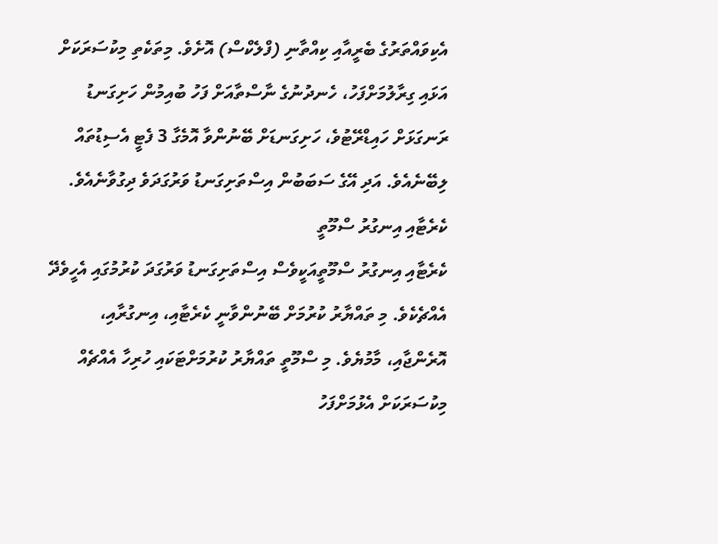އެކިވައްތަރުގެ ބެރީއާއި ކިއްތާނި (ފްލެކްސް) އޮށެވެ. މިތަކެތި މިކުސަރަކަށް އަޅައި ގިރާލުމަށްފަހު، ހެނދުނުގެ ނާސްތާއަށް ފަހު ބުއިމުން ހަށިގަނޑު ރަނގަޅަށް ހައިޑްރޭޓުވެ، ހަށިގަނޑަށް ބޭނުންވާ އޮމެގާ 3 ފެޓީ އެސިޑުތައް ލިބޭނެއެވެ. އަދި އޭގެ ސަބަބުން އިސްތަށިގަނޑު ވަރުގަދަވެ ދިގުވާނެއެވެ.
ކެރެޓާއި އިނގުރު ސްމޫތީ
ކެރެޓާއި އިނގުރު ސްމޫތީއަކީވެސް އިސްތަށިގަނޑު ވަރުގަދަ ކުރުމުގައި އެހީވެދޭ އެއްޗެކެވެ. މި ތައްޔާރު ކުރުމަށް ބޭނުންވާނީ ކެރެޓާއި، އިނގުރާއި، އޮރެންޖާއި، މާމުޔެވެ. މި ސްމޫތީ ތައްޔާރު ކުރުމަށްޓަކައި ހުރިހާ އެއްޗެއް މިކުސަރަކަށް އެޅުމަށްފަހު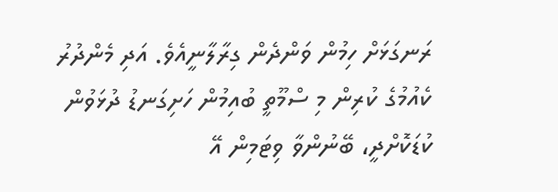ރަނގަޅަށް ހިމުން ވަންދެން ގިރާލާނީއެވެ. އަދި މެންދުރު ކެއުމުގެ ކުރިން މި ސްމޫތީ ބުއިމުން ހަށިގަނޑު ދުޅަވުން ކުޑަކޮށްދީ، ބޭނުންވާ ވިޓަމިން އޭ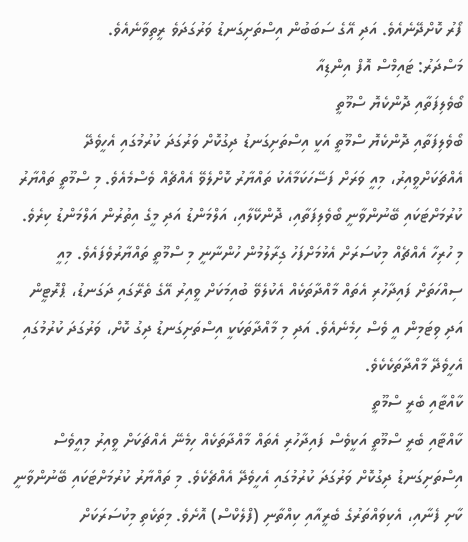ފޯރު ކޮށްދޭނެއެވެ. އަދި އޭގެ ސަބަބުން އިސްތަށިގަނޑު ވަރުގަދަވެ ރީތިވާނެއެވެ.
މަސްދަރު: ޓައިމްސް އޮފް އިންޑިއާ
ބޯވެލިފަތާއި ދޮންކެޔޮ ސްމޫތީ
ބޯވެލިފަތާއި ދޮންކެޔޮ ސްމޫތީ އަކީ އިސްތަށިގަނޑު ދިގުކޮށް ވަރުގަދަ ކުރުމުގައި އެހީވެދޭ އެއްޗަކަށްވީއިރު، މިއީ ވަރަށް ފަސޭހަކަމާއެކު ތައްޔާރު ކޮށްލެވޭ އެއްޗެއް ވެސްމެއެވެ. މި ސްމޫތީ ތައްޔާރު ކުރުމަށްޓަކައި ބޭނުންވާނީ ބޯވެލިފަތާއި، ދޮންކޭލާއި، އަލްމަންޑު އަދި މީގެ އިތުރުން އަލްމަންޑު ކިރެވެ. މި ހުރިހާ އެއްޗެއް މިކުސަރަށް އެޅުމަށްފަހު ގިރާލުމުން ހުންނާނީ މި ސްމޫތީ ތައްޔާރުވެފައެވެ. މިއީ ސިއްހަތަށް ފައިދާހުރި އެތައް މާއްދާތަކެއް އެކުލެވޭ ބުއިމަކަށް ވީއިރު އޭގެ ތެރޭގައި ދަގަނޑު، ޕްރޮޓީން އަދި ވިޓަމިން އީ ވެސް ހިމެނެއެވެ. އަދި މި މާއްދާތަކަކީ އިސްތަށިގަނޑު ދިގު ކޮށް، ވަރުގަދަ ކުރުމުގައި އެހީވެދޭ މާއްދާތަކެކެވެ.
ކާއްޓާއި ބެރީ ސްމޫތީ
ކާއްޓާއި ބެރީ ސްމޫތީ އަކީވެސް ފައިދާހުރި އެތައް މާއްދާތަކެއް ހިމެނޭ އެއްޗަކަށް ވީއިރު މިއީވެސް އިސްތަށިގަނޑު ދިގުކޮށް ވަރުގަދަ ކުރުމުގައި އެހީވެދޭ އެއްޗެކެވެ. މި ތައްޔާރު ކުރުމަށްޓަކައި ބޭނުންވާނީ ކާށި ފެނާއި، އެކިވައްތަރުގެ ބެރީއާއި ކިއްތާނި (ފްލެކްސް) އޮށެވެ. މިތަކެތި މިކުސަރަކަށް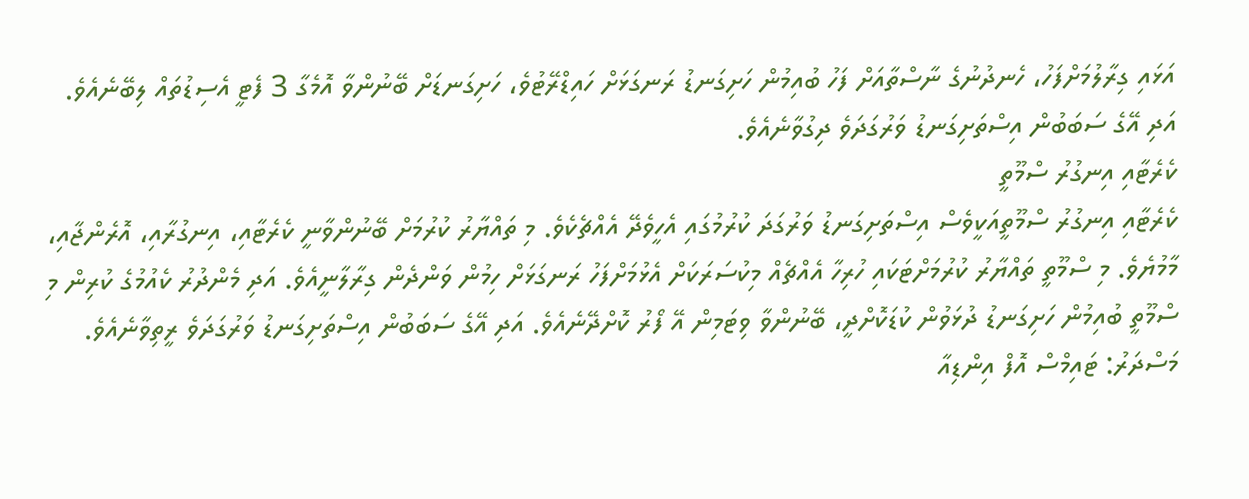އަޅައި ގިރާލުމަށްފަހު، ހެނދުނުގެ ނާސްތާއަށް ފަހު ބުއިމުން ހަށިގަނޑު ރަނގަޅަށް ހައިޑްރޭޓުވެ، ހަށިގަނޑަށް ބޭނުންވާ އޮމެގާ 3 ފެޓީ އެސިޑުތައް ލިބޭނެއެވެ. އަދި އޭގެ ސަބަބުން އިސްތަށިގަނޑު ވަރުގަދަވެ ދިގުވާނެއެވެ.
ކެރެޓާއި އިނގުރު ސްމޫތީ
ކެރެޓާއި އިނގުރު ސްމޫތީއަކީވެސް އިސްތަށިގަނޑު ވަރުގަދަ ކުރުމުގައި އެހީވެދޭ އެއްޗެކެވެ. މި ތައްޔާރު ކުރުމަށް ބޭނުންވާނީ ކެރެޓާއި، އިނގުރާއި، އޮރެންޖާއި، މާމުޔެވެ. މި ސްމޫތީ ތައްޔާރު ކުރުމަށްޓަކައި ހުރިހާ އެއްޗެއް މިކުސަރަކަށް އެޅުމަށްފަހު ރަނގަޅަށް ހިމުން ވަންދެން ގިރާލާނީއެވެ. އަދި މެންދުރު ކެއުމުގެ ކުރިން މި ސްމޫތީ ބުއިމުން ހަށިގަނޑު ދުޅަވުން ކުޑަކޮށްދީ، ބޭނުންވާ ވިޓަމިން އޭ ފޯރު ކޮށްދޭނެއެވެ. އަދި އޭގެ ސަބަބުން އިސްތަށިގަނޑު ވަރުގަދަވެ ރީތިވާނެއެވެ.
މަސްދަރު: ޓައިމްސް އޮފް އިންޑިއާ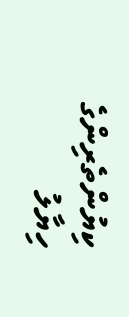ކިޔުންތެރިންގެ ހިޔާލު